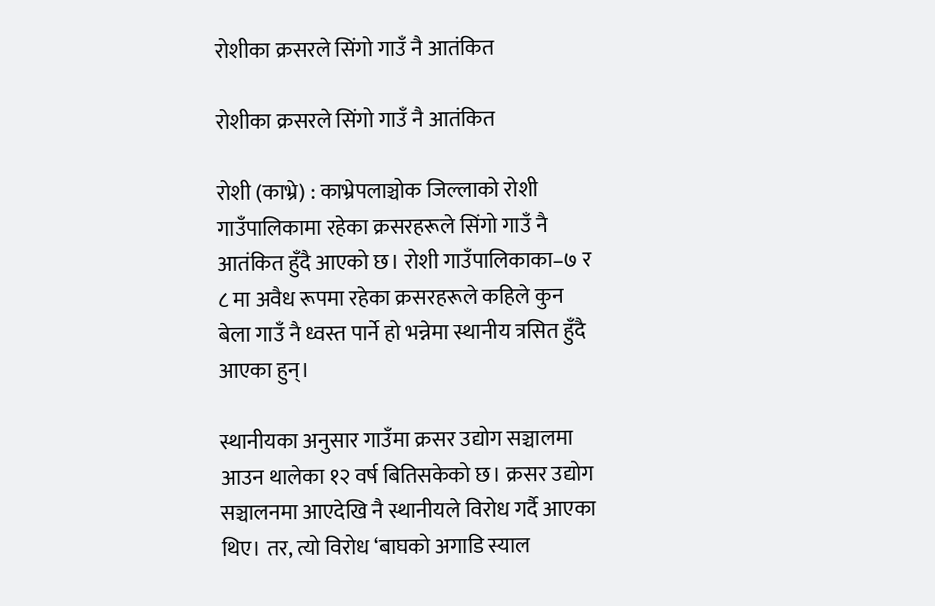रोशीका क्रसरले सिंगो गाउँ नै आतंकित

रोशीका क्रसरले सिंगो गाउँ नै आतंकित

रोशी (काभ्रे) : काभ्रेपलाञ्चोक जिल्लाको रोशी गाउँपालिकामा रहेका क्रसरहरूले सिंगो गाउँ नै आतंकित हुँदै आएको छ। रोशी गाउँपालिकाका–७ र ८ मा अवैध रूपमा रहेका क्रसरहरूले कहिले कुन बेला गाउँ नै ध्वस्त पार्ने हो भन्नेमा स्थानीय त्रसित हुँदै आएका हुन्।

स्थानीयका अनुसार गाउँमा क्रसर उद्योग सञ्चालमा आउन थालेका १२ वर्ष बितिसकेको छ। क्रसर उद्योग सञ्चालनमा आएदेखि नै स्थानीयले विरोध गर्दै आएका थिए। तर, त्यो विरोध ‘बाघको अगाडि स्याल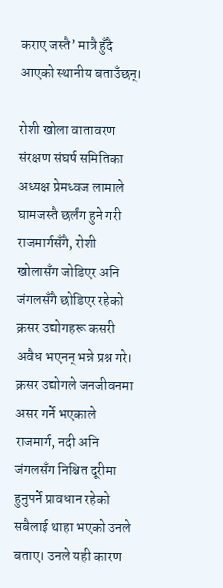कराए जस्तै’ मात्रै हुँदै आएको स्थानीय बताउँछन्।

रोशी खोला वातावरण संरक्षण संघर्ष समितिका अध्यक्ष प्रेमध्वज लामाले घामजस्तै छर्लंग हुने गरी राजमार्गसँगै, रोशी खोलासँग जोडिएर अनि जंगलसँगै छोडिएर रहेको क्रसर उद्योगहरू कसरी अवैध भएनन् भन्ने प्रश्न गरे। क्रसर उद्योगले जनजीवनमा असर गर्ने भएकाले राजमार्ग, नदी अनि जंगलसँग निश्चित दूरीमा हुनुपर्ने प्रावधान रहेको सबैलाई थाहा भएको उनले बताए। उनले यही कारण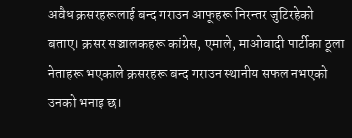अवैध क्रसरहरूलाई बन्द गराउन आफूहरू निरन्तर जुटिरहेको बताए। क्रसर सञ्चालकहरू कांग्रेस, एमाले, माओवादी पार्टीका ठूला नेताहरू भएकाले क्रसरहरू बन्द गराउन स्थानीय सफल नभएको उनको भनाइ छ।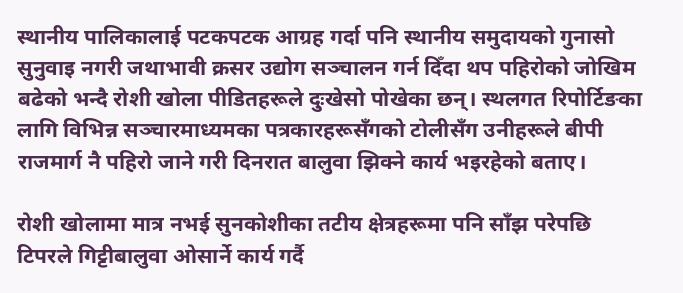स्थानीय पालिकालाई पटकपटक आग्रह गर्दा पनि स्थानीय समुदायको गुनासो सुनुवाइ नगरी जथाभावी क्रसर उद्योग सञ्चालन गर्न दिँदा थप पहिरोको जोखिम बढेको भन्दै रोशी खोला पीडितहरूले दुःखेसो पोखेका छन्। स्थलगत रिपोर्टिङका लागि विभिन्न सञ्चारमाध्यमका पत्रकारहरूसँगको टोलीसँग उनीहरूले बीपी राजमार्ग नै पहिरो जाने गरी दिनरात बालुवा झिक्ने कार्य भइरहेको बताए।

रोशी खोलामा मात्र नभई सुनकोशीका तटीय क्षेत्रहरूमा पनि साँझ परेपछि टिपरले गिट्टीबालुवा ओसार्ने कार्य गर्दै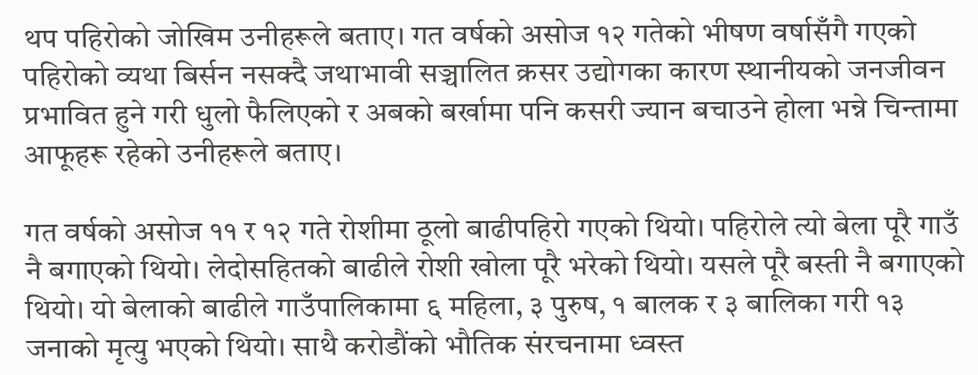थप पहिरोको जोखिम उनीहरूले बताए। गत वर्षको असोज १२ गतेको भीषण वर्षासँगै गएको पहिरोको व्यथा बिर्सन नसक्दै जथाभावी सञ्चालित क्रसर उद्योगका कारण स्थानीयको जनजीवन प्रभावित हुने गरी धुलो फैलिएको र अबको बर्खामा पनि कसरी ज्यान बचाउने होला भन्ने चिन्तामा आफूहरू रहेको उनीहरूले बताए।

गत वर्षको असोज ११ र १२ गते रोशीमा ठूलो बाढीपहिरो गएको थियो। पहिरोले त्यो बेला पूरै गाउँ नै बगाएको थियो। लेदोसहितको बाढीले रोशी खोला पूरै भरेको थियो। यसले पूरै बस्ती नै बगाएको थियो। यो बेलाको बाढीले गाउँपालिकामा ६ महिला, ३ पुरुष, १ बालक र ३ बालिका गरी १३ जनाको मृत्यु भएको थियो। साथै करोडौंको भौतिक संरचनामा ध्वस्त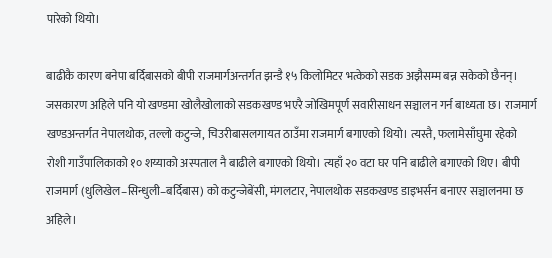पारेको थियो।

बाढीकै कारण बनेपा बर्दिबासको बीपी राजमार्गअन्तर्गत झन्डै १५ किलोमिटर भत्केको सडक अझैसम्म बन्न सकेको छैनन्। जसकारण अहिले पनि यो खण्डमा खोलैखोलाको सडकखण्ड भएरै जोखिमपूर्ण सवारीसाधन सञ्चालन गर्न बाध्यता छ। राजमार्ग खण्डअन्तर्गत नेपालथोक, तल्लो कटुन्जे, चिउरीबासलगायत ठाउँमा राजमार्ग बगाएको थियो। त्यस्तै, फलामेसाँघुमा रहेको रोशी गाउँपालिकाको १० शय्याको अस्पताल नै बाढीले बगाएको थियो। त्यहाँ २० वटा घर पनि बाढीले बगाएको थिए। बीपी राजमार्ग (धुलिखेल–सिन्धुली–बर्दिबास) को कटुन्जेबेंसी, मंगलटार, नेपालथोक सडकखण्ड डाइभर्सन बनाएर सञ्चालनमा छ अहिले।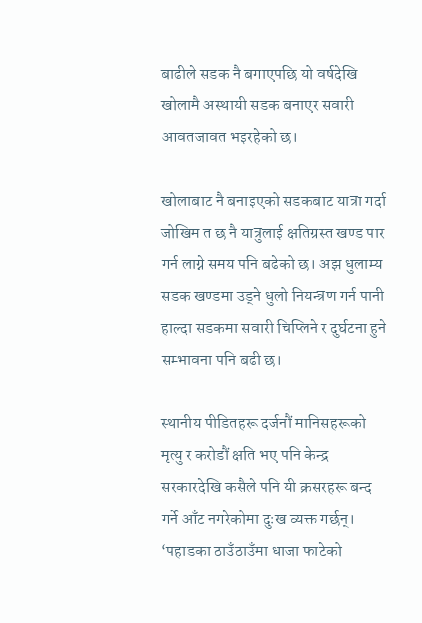बाढीले सडक नै बगाएपछि यो वर्षदेखि खोलामै अस्थायी सडक बनाएर सवारी आवतजावत भइरहेको छ।

खोलाबाट नै बनाइएको सडकबाट यात्रा गर्दा जोखिम त छ नै यात्रुलाई क्षतिग्रस्त खण्ड पार गर्न लाग्ने समय पनि बढेको छ। अझ धुलाम्य सडक खण्डमा उड्ने धुलो नियन्त्रण गर्न पानी हाल्दा सडकमा सवारी चिप्लिने र दुर्घटना हुने सम्भावना पनि बढी छ।

स्थानीय पीडितहरू दर्जनौं मानिसहरूको मृत्यु र करोडौं क्षति भए पनि केन्द्र सरकारदेखि कसैले पनि यी क्रसरहरू बन्द गर्ने आँट नगरेकोमा दुःख व्यक्त गर्छन्। ‘पहाडका ठाउँठाउँमा धाजा फाटेको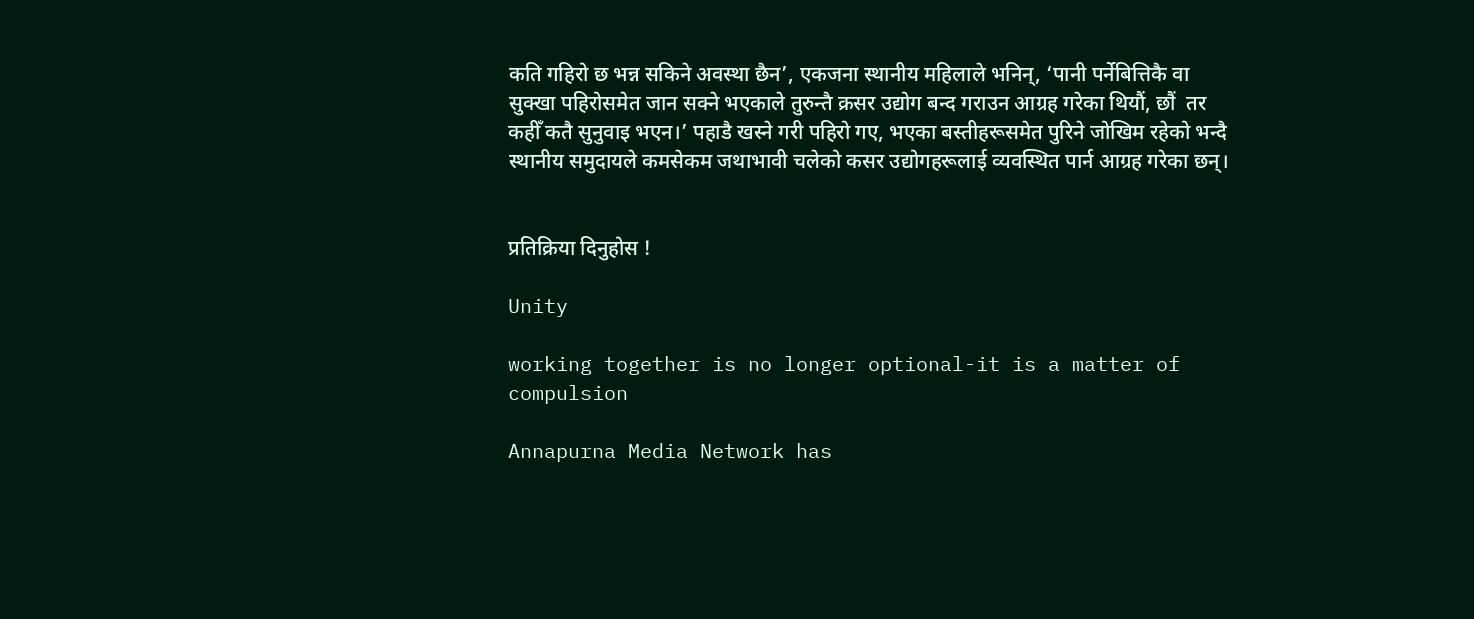कति गहिरो छ भन्न सकिने अवस्था छैन’, एकजना स्थानीय महिलाले भनिन्, ‘पानी पर्नेबित्तिकै वा सुक्खा पहिरोसमेत जान सक्ने भएकाले तुरुन्तै क्रसर उद्योग बन्द गराउन आग्रह गरेका थियौं, छौं  तर कहीँ कतै सुनुवाइ भएन।’ पहाडै खस्ने गरी पहिरो गए, भएका बस्तीहरूसमेत पुरिने जोखिम रहेको भन्दै स्थानीय समुदायले कमसेकम जथाभावी चलेको कसर उद्योगहरूलाई व्यवस्थित पार्न आग्रह गरेका छन्।


प्रतिक्रिया दिनुहोस !

Unity

working together is no longer optional-it is a matter of compulsion

Annapurna Media Network has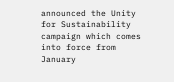announced the Unity for Sustainability campaign which comes into force from January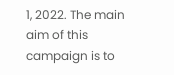1, 2022. The main aim of this campaign is to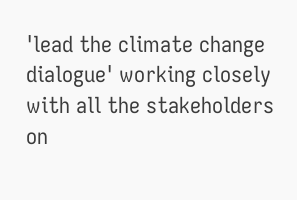'lead the climate change dialogue' working closely with all the stakeholders on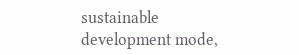sustainable development mode,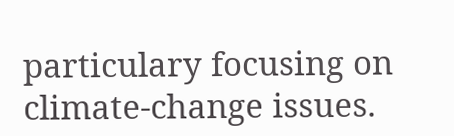particulary focusing on climate-change issues.